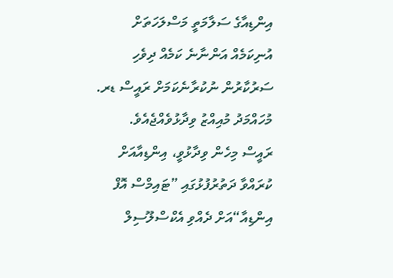އިންޑިއާގެ ސަލާމަތީ މަސްލަހަތަށް އުނިކަމެއް އަންނާނެ ކަމެއް ދިވެހި ސަރުކާރުން ނުކުރާނެކަމަށް ރައީސް ޑރ. މުހައްމަދު މުއިއްޒު ވިދާޅުވެއްޖެއެވެ.
ރައީސް މިހެން ވިދާޅުވީ، އިންޑިއާއަށް ކުރައްވާ ދަތުރުފުޅުގައި ”ޓައިމްސް އޮފް އިންޑިއާ“އަށް ދެއްވި އެކްސްލޫސިލް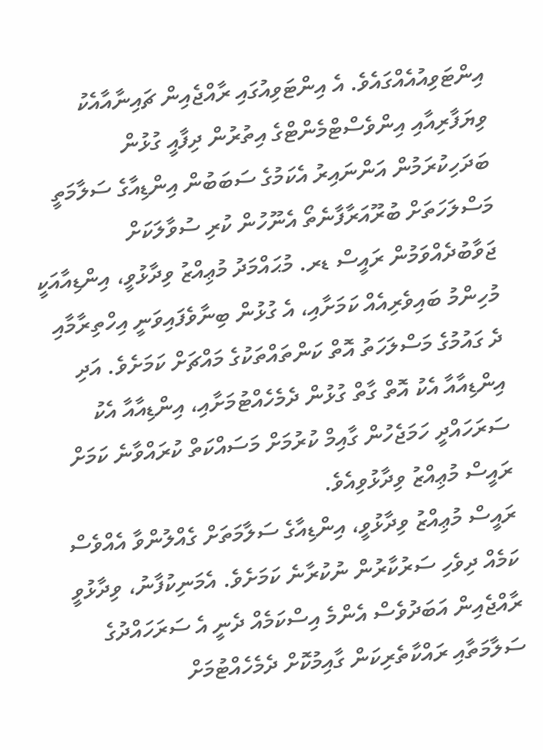އިންޓަވިއުއެއްގައެވެ. އެ އިންޓަވިއުގައި ރާއްޖެއިން ޗައިނާއާއެކު ވިޔަފާރިއާއި އިންވެސްޓްމެންޓްގެ އިތުރުން ދިފާއީ ގުޅުން ބަދަހިކުރަމުން އަންނައިރު އެކަމުގެ ސަބަބުން އިންޑިއާގެ ސަލާމަތީ މަސްލަހަތަށް ބުރޫއަރާފާނެތޯ އެނޫހުން ކުރި ސުވާލަކަށް ޖަވާބުދެއްވަމުން ރައީސް ޑރ. މުޙައްމަދު މުޢިއްޒު ވިދާޅުވީ، އިންޑިއާއަކީ މުހިންމު ބައިވެރިއެއް ކަމަށާއި، އެ ގުޅުން ބިނާވެފައިވަނީ އިހްތިރާމާއި ދެ ގައުމުގެ މަސްލަހަތު އޮތް ކަންތައްތަކުގެ މައްޗަށް ކަމަށެވެ. އަދި އިންޑިއާއާ އެކު އޮތް ގާތް ގުޅުން ދެމެހެއްޓުމަށާއި، އިންޑިއާއާ އެކު ސަރަހައްދީ ހަމަޖެހުން ގާއިމް ކުރުމަށް މަސައްކަތް ކުރައްވާނެ ކަމަށް ރައީސް މުޢިއްޒު ވިދާޅުވިއެވެ.
ރައީސް މުޢިއްޒު ވިދާޅުވީ، އިންޑިއާގެ ސަލާމަތަށް ގެއްލުންވާ އެއްވެސް ކަމެއް ދިވެހި ސަރުކާރުން ނުކުރާނެ ކަމަށެވެ. އެމަނިކުފާނު، ވިދާޅުވީ ރާއްޖެއިން އަބަދުވެސް އެންމެ އިސްކަމެއް ދެނީ އެ ސަރަހައްދުގެ ސަލާމަތާއި ރައްކާތެރިކަން ގާއިމުކޮށް ދެމެހެއްޓުމަށް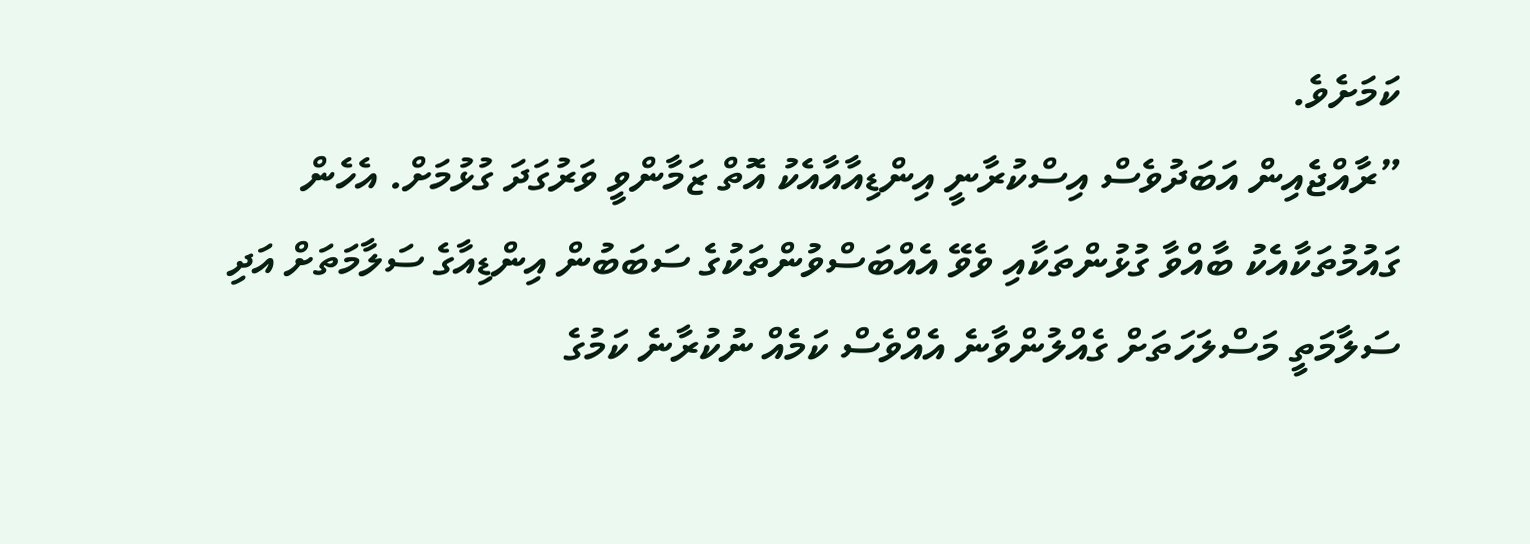ކަމަށެވެ.
”ރާއްޖެއިން އަބަދުވެސް އިސްކުރާނީ އިންޑިއާއާއެކު އޮތް ޒަމާންވީ ވަރުގަދަ ގުޅުމަށް. އެހެން ގައުމުތަކާއެކު ބާއްވާ ގުޅުންތަކާއި ވެވޭ އެއްބަސްވުންތަކުގެ ސަބަބުން އިންޑިއާގެ ސަލާމަތަށް އަދި ސަލާމަތީ މަސްލަހަތަށް ގެއްލުންވާނެ އެއްވެސް ކަމެއް ނުކުރާނެ ކަމުގެ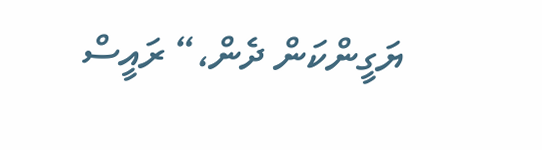ޔަގީންކަން ދެން،“ ރައީސް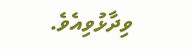ވިދާޅުވިއެވެ.